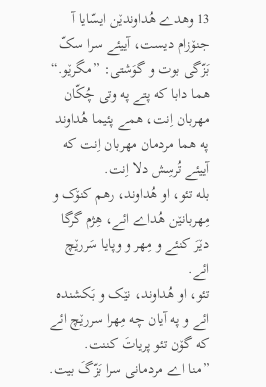13 وهدے هُداوندێن ایسّایا آ جنۆزام دیست، آییئے سرا سکّ بَزّگی بوت و گوَشتی: ”مگرێو.“
هما دابا که پتے په وتی چُکّان مهربان اِنت، همے پئیما هُداوند په هما مردمان مهربان اِنت که آییئے تُرسِش دلا اِنت.
بله تئو، او هُداوند، رهم کنۆک و مِهربانێن هُداے ائے، هِژم گرگا دێرَ کنئے و مِهر و وپایا سَررێچ ائے.
تئو، او هُداوند، نێک و بَکشنده ائے و په آیان چه مِهرا سررێچ ائے که گۆن تئو پریاتَ کننت.
”منا اے مردمانی سرا بَزّگَ بیت.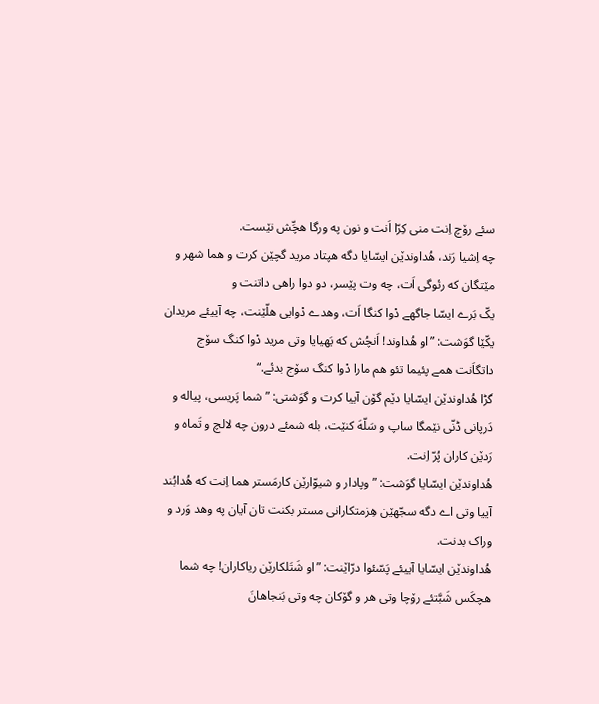سئے رۆچ اِنت منی کِرّا اَنت و نون په ورگا هچِّش نێست.
چه اِشیا رَند، هُداوندێن ایسّایا دگه هپتاد مرید گچێن کرت و هما شهر و مێتگان که رئوگی اَت، چه وت پێسر، دو دوا راهی داتنت و
یکّ بَرے ایسّا جاگهے دْوا کنگا اَت، وهدے دْوایی هلّێنت، چه آییئے مریدان یکّێا گوَشت: ”او هُداوند! اَنچُش که یَهیایا وتی مرید دْوا کنگ سۆج داتگاَنت همے پئیما تئو هم مارا دْوا کنگ سۆج بدئے.“
گڑا هُداوندێن ایسّایا دێم گۆن آییا کرت و گوَشتی: ”شما پَریسی، پیاله و دَرپانی ڈنّی نێمگا ساپ و سَلّهَ کنێت، بله شمئے درون چه لالچ و تَماه و رَدێن کاران پُرّ اِنت.
هُداوندێن ایسّایا گوَشت: ”وپادار و شیوّارێن کارمَستر هما اِنت که هُدابُند آییا وتی اے دگه سجّهێن هِزمتکارانی مستر بکنت تان آیان په وهد وَرد و وراک بدنت.
هُداوندێن ایسّایا آییئے پَسّئوا درّاێنت: ”او شَتَلکارێن ریاکاران! چه شما هچکَس شَبَّتئے رۆچا وتی هر و گۆکان چه وتی بَنجاهانَ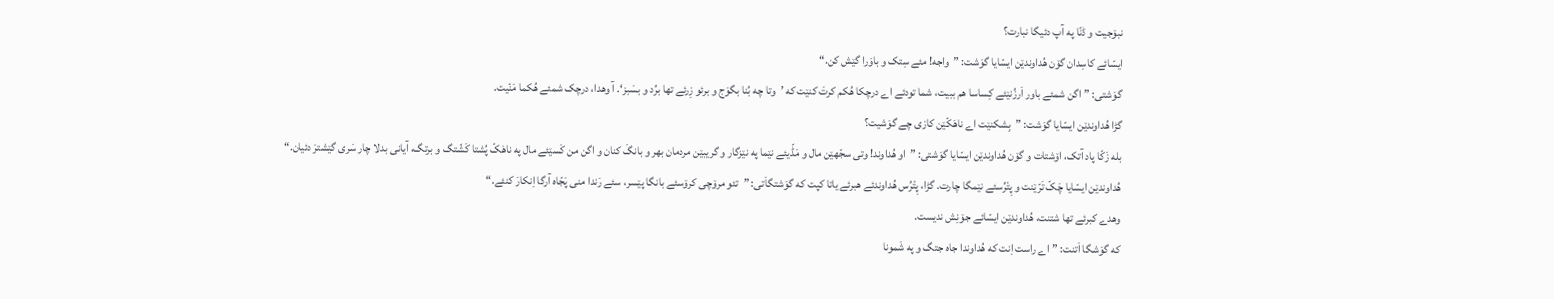نبۆجیت و ڈنّا په آپ دئیگا نبارت؟
ایسّائے کاسِدان گۆن هُداوندێن ایسّایا گوَشت: ”واجه! مئے سِتک و باوَرا گێش کن.“
گوَشتی: ”اگن شمئے باور اَرزُنێئے کِساسا هم ببیت، شما تودئے اے درچکا هُکم کرتَ کنێت که ’وتا چه بُنا بگوَج و برئو زِرئے تها برُد و بسَبز‘. آ وهدا، درچک شمئے هُکما مَنّیت.
گڑا هُداوندێن ایسّایا گوَشت: ”بِشکنێت اے ناهَکّێن کازی چے گوَشیت؟
بله زَکّا پاد آتک، اۆشتات و گۆن هُداوندێن ایسّایا گوَشتی: ”او هُداوند! وتی سجّهێن مال و مَڈّیئے نێما په نێزگار و گریبێن مردمان بهر و بانگَ کنان و اگن من کَسێئے مال په ناهَکّ پُشتا کَشّتگ و برتگ، آیانی بدلا چار سَری گێشترَ دئیان.“
هُداوندێن ایسّایا چَکّ تَرّێنت و پِتْرُسئے نێمگا چارت. گڑا، پِتْرُس هُداوندئے هبرئے یاتا کپت که گوَشتگاَتی: ”تئو مرۆچی کرۆسئے بانگا پێسر، سئے رَندا منی پَجّاه آرگا اِنکارَ کنئے.“
وهدے کبرئے تها شتنت، هُداوندێن ایسّائے جۆنِش ندیست.
که گوَشگا اَتنت: ”اے راست اِنت که هُداوندا جاه جتگ و په شَمونا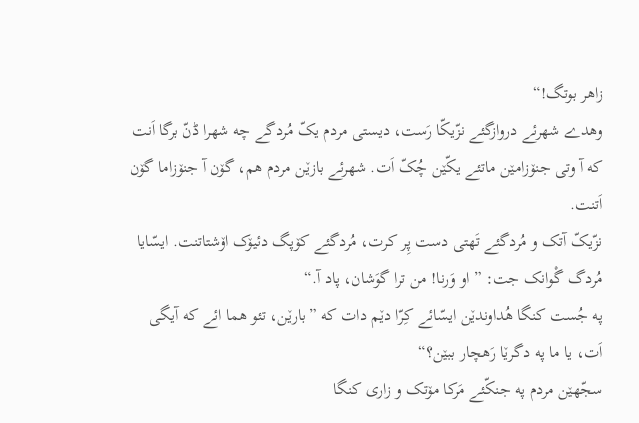زاهر بوتگ!“
وهدے شهرئے دروازگئے نزّیکّا رَست، دیستی مردم یکّ مُردگے چه شهرا ڈنّ برگا اَنت که آ وتی جنۆزامێن ماتئے یکّێن چُکّ اَت. شهرئے بازێن مردم هم، گۆن آ جنۆزاما گۆن اَتنت.
نزّیکّ آتک و مُردگئے تَهتی دست پِر کرت، مُردگئے کۆپگ دئیۆک اۆشتاتنت. ایسّایا مُردگ گْوانک جت: ”او وَرنا! من ترا گوَشان، پاد آ.“
په جُست کنگا هُداوندێن ایسّائے کِرّا دێم دات که ”بارێن، تئو هما ائے که آیگی اَت، یا ما په دگرێا رَهچار ببێن؟“
سجّهێن مردم په جنکّئے مَرکا مۆتک و زاری کنگا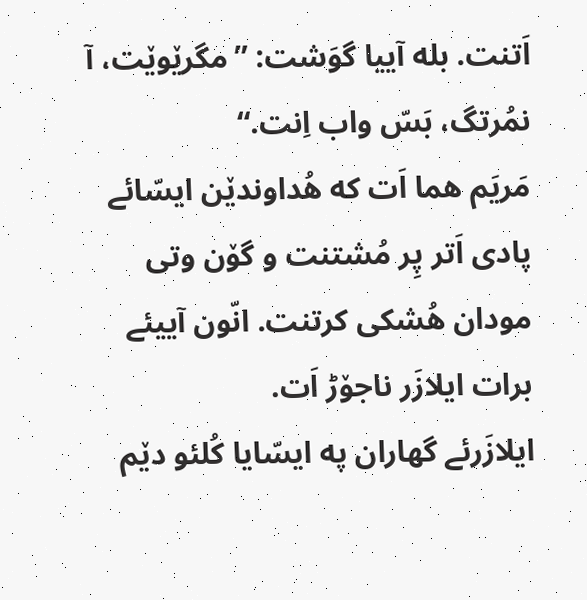اَتنت. بله آییا گوَشت: ”مگرێوێت، آ نمُرتگ، بَسّ واب اِنت.“
مَریَم هما اَت که هُداوندێن ایسّائے پادی اَتر پِر مُشتنت و گۆن وتی مودان هُشکی کرتنت. انّون آییئے برات ایلازَر ناجۆڑ اَت.
ایلازَرئے گهاران په ایسّایا کُلئو دێم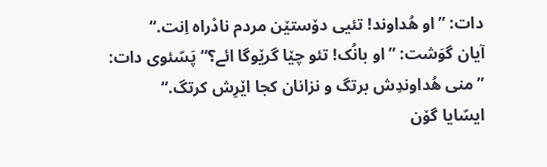دات: ”او هُداوند! تئیی دۆستێن مردم نادْراه اِنت.“
آیان گوَشت: ”او بانُک! تئو چێا گرێوگا ائے؟“ پَسّئوی دات: ”منی هُداوندِش برتگ و نزانان کجا اێرِش کرتگ.“
ایسّایا گۆن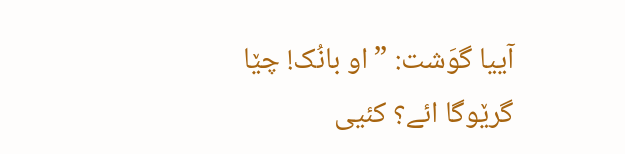آییا گوَشت: ”او بانُک! چێا گرێوگا ائے؟ کئیی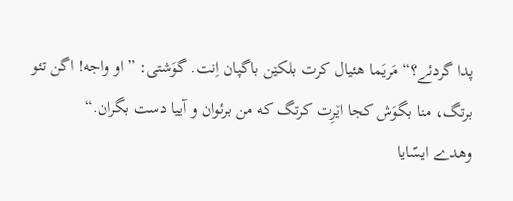پدا گردئے؟“ مَریَما هئیال کرت بلکێن باگپان اِنت. گوَشتی: ”او واجه! اگن تئو برتگ، منا بگوَش کجا اێرِت کرتگ که من برئوان و آییا دست بگران.“
وهدے ایسّایا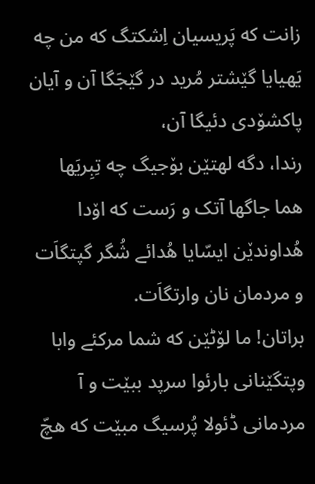زانت که پَریسیان اِشکتگ که من چه یَهیایا گێشتر مُرید در گێجَگا آن و آیان پاکشۆدی دئیگا آن،
رندا، دگه لهتێن بۆجیگ چه تِبِریَها هما جاگها آتک و رَست که اۆدا هُداوندێن ایسّایا هُدائے شُگر گپتگاَت و مردمان نان وارتگاَت.
براتان! ما لۆٹێن که شما مرکئے وابا وپتگێنانی بارئوا سرپد ببێت و آ مردمانی ڈئولا پُرسیگ مبێت که هچّ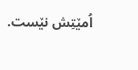اُمێتِش نێست.